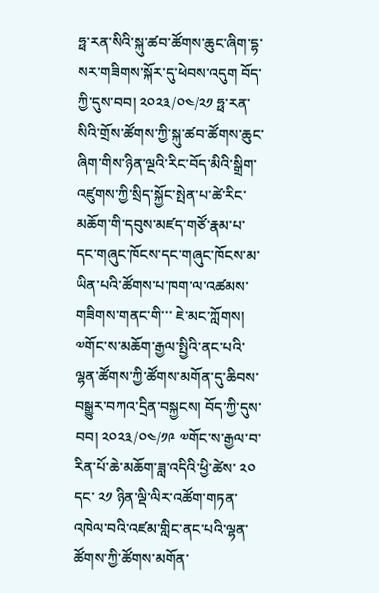ཧྥ་རན་སིའི་སྐུ་ཚབ་ཚོགས་ཆུང་ཞིག་དྷ་སར་གཟིགས་སྐོར་དུ་ཕེབས་འདུག བོད་ཀྱི་དུས་བབ། ༢༠༢༣/༠༤/༢༡ ཧྥ་རན་སིའི་གྲོས་ཚོགས་ཀྱི་སྐུ་ཚབ་ཚོགས་ཆུང་ཞིག་གིས་ཉིན་ལྔའི་རིང་བོད་མིའི་སྒྲིག་འཛུགས་ཀྱི་སྲིད་སྐྱོང་སྤེན་པ་ཚེ་རིང་མཆོག་གི་དབུས་མཛད་གཙོ་རྣམ་པ་དང་གཞུང་ཁོངས་དང་གཞུང་ཁོངས་མ་ཡིན་པའི་ཚོགས་པ་ཁག་ལ་འཚམས་གཟིགས་གནང་གི་་་ ཇེ་མང་ཀློགས།
༧གོང་ས་མཆོག་རྒྱལ་སྤྱིའི་ནང་པའི་ལྷན་ཚོགས་ཀྱི་ཚོགས་མགོན་དུ་ཆིབས་བསྒྱུར་བཀའ་དྲིན་བསྐྱངས། བོད་ཀྱི་དུས་བབ། ༢༠༢༣/༠༤/༡༩ ༧གོང་ས་རྒྱལ་བ་རིན་པོ་ཆེ་མཆོག་ཟླ་འདིའི་ཕྱི་ཚེས་ ༢༠ དང་ ༢༡ ཉིན་ལྡི་ལིར་འཚོག་གཏན་འཁེལ་བའི་འཛམ་གླིང་ནང་པའི་ལྷན་ཚོགས་ཀྱི་ཚོགས་མགོན་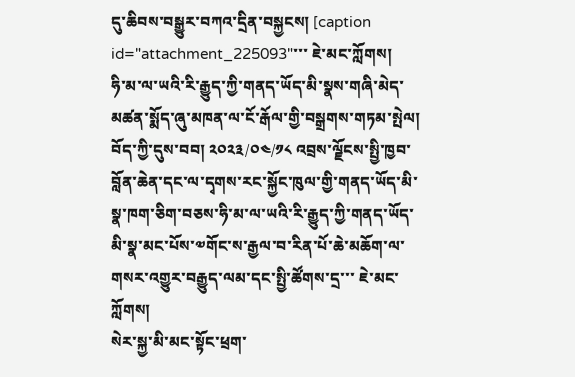དུ་ཆིབས་བསྒྱུར་བཀའ་དྲིན་བསྐྱངས། [caption id="attachment_225093"་་་ ཇེ་མང་ཀློགས།
ཧི་མ་ལ་ཡའི་རི་རྒྱུད་ཀྱི་གནད་ཡོད་མི་སྣས་གཞི་མེད་མཚན་སྨོད་ཞུ་མཁན་ལ་ངོ་རྒོལ་གྱི་བསྒྲགས་གཏམ་སྤེལ། བོད་ཀྱི་དུས་བབ། ༢༠༢༣/༠༤/༡༨ འབྲས་ལྗོངས་སྤྱི་ཁྱབ་བློན་ཆེན་དང་ལ་དྭགས་རང་སྐྱོང་ཁུལ་གྱི་གནད་ཡོད་མི་སྣ་ཁག་ཅིག་བཅས་ཧི་མ་ལ་ཡའི་རི་རྒྱུད་ཀྱི་གནད་ཡོད་མི་སྣ་མང་པོས་༧གོང་ས་རྒྱལ་བ་རིན་པོ་ཆེ་མཆོག་ལ་གསར་འགྱུར་བརྒྱུད་ལམ་དང་སྤྱི་ཚོགས་དྲ་་་ ཇེ་མང་ཀློགས།
སེར་སྐྱ་མི་མང་སྟོང་ཕྲག་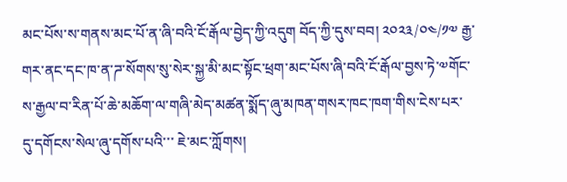མང་པོས་ས་གནས་མང་པོ་ན་ཞི་བའི་ངོ་རྒོལ་བྱེད་ཀྱི་འདུག བོད་ཀྱི་དུས་བབ། ༢༠༢༣/༠༤/༡༧ རྒྱ་གར་ནང་དང་ཁ་ན་ཌ་སོགས་སུ་སེར་སྐྱ་མི་མང་སྟོང་ཕྲག་མང་པོས་ཞི་བའི་ངོ་རྒོལ་བྱས་ཏེ་༧གོང་ས་རྒྱལ་བ་རིན་པོ་ཆེ་མཆོག་ལ་གཞི་མེད་མཚན་སྨོད་ཞུ་མཁན་གསར་ཁང་ཁག་གིས་ངེས་པར་དུ་དགོངས་སེལ་ཞུ་དགོས་པའི་་་ ཇེ་མང་ཀློགས།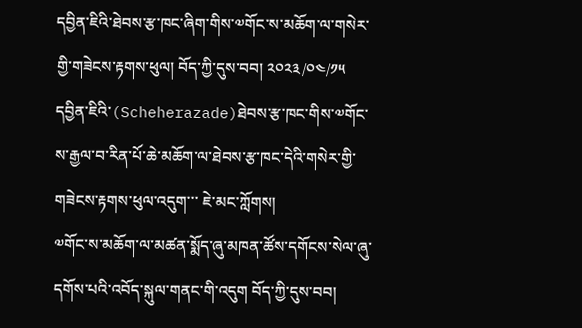དབྱིན་ཇིའི་ཐེབས་རྩ་ཁང་ཞིག་གིས་༧གོང་ས་མཆོག་ལ་གསེར་གྱི་གཟེངས་རྟགས་ཕུལ། བོད་ཀྱི་དུས་བབ། ༢༠༢༣/༠༤/༡༥ དབྱིན་ཇིའི་(Scheherazade)ཐེབས་རྩ་ཁང་གིས་༧གོང་ས་རྒྱལ་བ་རིན་པོ་ཆེ་མཆོག་ལ་ཐེབས་རྩ་ཁང་དེའི་གསེར་གྱི་གཟེངས་རྟགས་ཕུལ་འདུག་་་ ཇེ་མང་ཀློགས།
༧གོང་ས་མཆོག་ལ་མཚན་སྨོད་ཞུ་མཁན་ཚོས་དགོངས་སེལ་ཞུ་དགོས་པའི་འབོད་སྐུལ་གནང་གི་འདུག བོད་ཀྱི་དུས་བབ།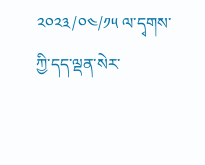༢༠༢༣/༠༤/༡༥ ལ་དྭགས་ཀྱི་དད་ལྡན་སེར་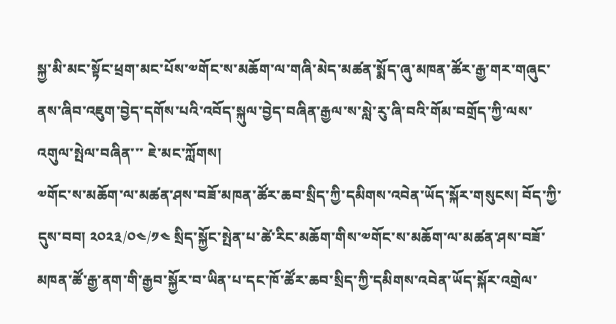སྐྱ་མི་མང་སྟོང་ཕྲག་མང་པོས་༧གོང་ས་མཆོག་ལ་གཞི་མེད་མཚན་སྨོད་ཞུ་མཁན་ཚོར་རྒྱ་གར་གཞུང་ནས་ཞིབ་འཇུག་བྱེད་དགོས་པའི་འབོད་སྐུལ་བྱེད་བཞིན་རྒྱལ་ས་སླེ་རུ་ཞི་བའི་གོམ་བགྲོད་ཀྱི་ལས་འགུལ་སྤེལ་བཞིན་་་ ཇེ་མང་ཀློགས།
༧གོང་ས་མཆོག་ལ་མཚན་ཤས་བཟོ་མཁན་ཚོར་ཆབ་སྲིད་ཀྱི་དམིགས་འབེན་ཡོད་སྐོར་གསུངས། བོད་ཀྱི་དུས་བབ། ༢༠༢༣/༠༤/༡༤ སྲིད་སྐྱོང་སྤེན་པ་ཚེ་རིང་མཆོག་གིས་༧གོང་ས་མཆོག་ལ་མཚན་ཤས་བཟོ་མཁན་ཚོ་རྒྱ་ནག་གི་རྒྱབ་སྐྱོར་བ་ཡིན་པ་དང་ཁོ་ཚོར་ཆབ་སྲིད་ཀྱི་དམིགས་འབེན་ཡོད་སྐོར་འགྲེལ་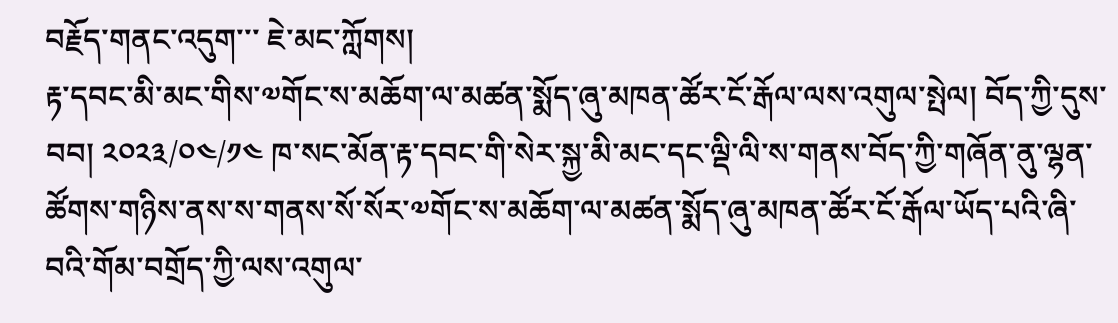བརྗོད་གནང་འདུག་་་ ཇེ་མང་ཀློགས།
རྟ་དབང་མི་མང་གིས་༧གོང་ས་མཆོག་ལ་མཚན་སྨོད་ཞུ་མཁན་ཚོར་ངོ་རྒོལ་ལས་འགུལ་སྤེལ། བོད་ཀྱི་དུས་བབ། ༢༠༢༣/༠༤/༡༤ ཁ་སང་མོན་རྟ་དབང་གི་སེར་སྐྱ་མི་མང་དང་ལྡི་ལི་ས་གནས་བོད་ཀྱི་གཞོན་ནུ་ལྷན་ཚོགས་གཉིས་ནས་ས་གནས་སོ་སོར་༧གོང་ས་མཆོག་ལ་མཚན་སྨོད་ཞུ་མཁན་ཚོར་ངོ་རྒོལ་ཡོད་པའི་ཞི་བའི་གོམ་བགྲོད་ཀྱི་ལས་འགུལ་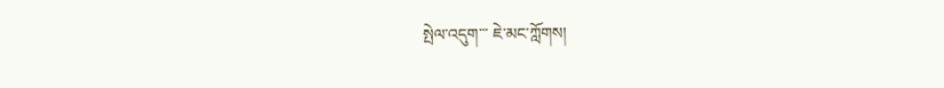སྤེལ་འདུག་་་ ཇེ་མང་ཀློགས།